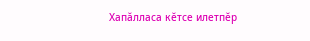Хапăлласа кĕтсе илетпĕр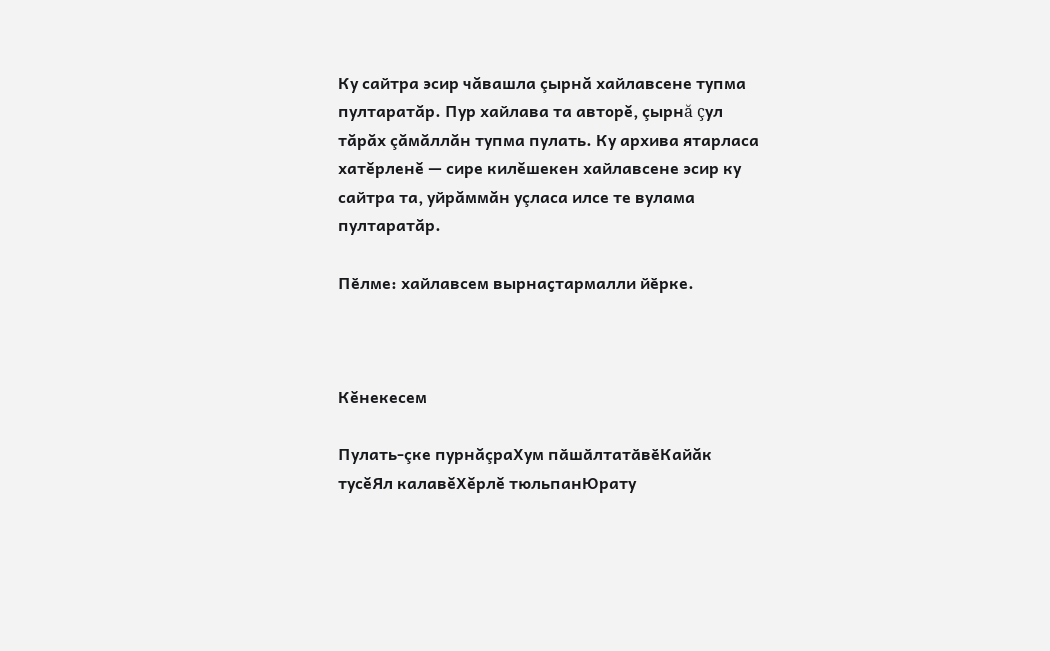Ку сайтра эсир чăвашла çырнă хайлавсене тупма пултаратăр. Пур хайлава та авторĕ, çырнă çул тăрăх çăмăллăн тупма пулать. Ку архива ятарласа хатĕрленĕ — сире килĕшекен хайлавсене эсир ку сайтра та, уйрăммăн уçласа илсе те вулама пултаратăр.

Пӗлме: хайлавсем вырнаҫтармалли йӗрке.



Кĕнекесем

Пулать-çке пурнăçраХум пӑшӑлтатӑвӗКайăк тусĕЯл калавĕХĕрлĕ тюльпанЮрату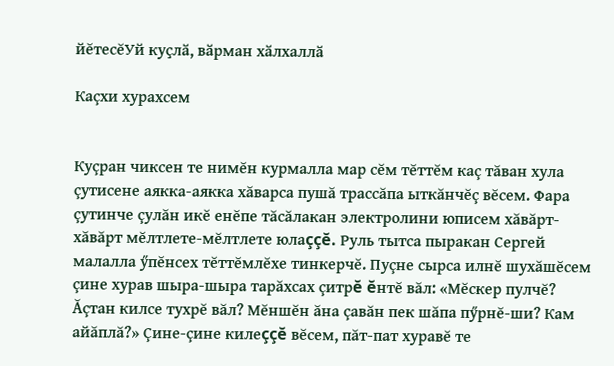йĕтесĕУй куҫлӑ, вӑрман хӑлхаллӑ

Каçхи хурахсем


Куçран чиксен те нимĕн курмалла мар сĕм тĕттĕм каç тăван хула çутисене аякка-аякка хăварса пушă трассăпа ыткăнчĕç вĕсем. Фара çутинче çулăн икĕ енĕпе тăсăлакан электролини юписем хăвăрт-хăвăрт мĕлтлете-мĕлтлете юлаççĕ. Руль тытса пыракан Сергей малалла ӳпĕнсех тĕттĕмлĕхе тинкерчĕ. Пуçне сырса илнĕ шухăшĕсем çине хурав шыра-шыра тарăхсах çитрĕ ĕнтĕ вăл: «Мĕскер пулчĕ? Ăçтан килсе тухрĕ вăл? Мĕншĕн ăна çавăн пек шăпа пӳрнĕ-ши? Кам айăплă?» Çине-çине килеççĕ вĕсем, пăт-пат хуравĕ те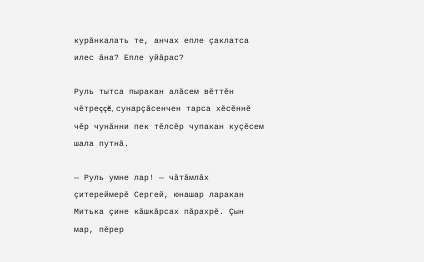курăнкалать те, анчах епле çаклатса илес ăна? Епле уйăрас?

Руль тытса пыракан алăсем вĕттĕн чĕтреççĕ, сунарçăсенчен тарса хĕсĕннĕ чĕр чунăнни пек тĕлсĕр чупакан куçĕсем шала путнă.

— Руль умне лар! — чăтăмлăх çитереймерĕ Сергей, юнашар ларакан Митька çине кăшкăрсах пăрахрĕ. Çын мар, пĕрер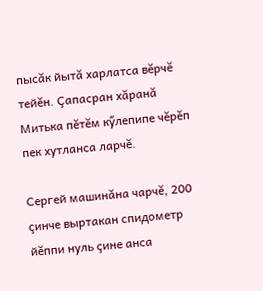пысăк йытă харлатса вĕрчĕ тейĕн. Çапасран хăранă Митька пĕтĕм кӳлепипе чĕрĕп пек хутланса ларчĕ.

Сергей машинăна чарчĕ, 200 çинче выртакан спидометр йĕппи нуль çине анса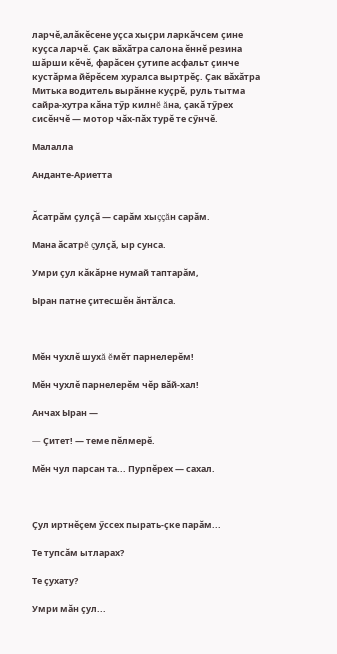ларчĕ,алăкĕсене уçса хыçри ларкăчсем çине куçса ларчĕ. Çак вăхăтра салона ĕннĕ резина шăрши кĕчĕ, фарăсен çутипе асфальт çинче кустăрма йĕрĕсем хуралса выртрĕç. Çак вăхăтра Митька водитель вырăнне куçрĕ, руль тытма сайра-хутра кăна тӳр килнĕ ăна, çакă тӳрех сисĕнчĕ — мотор чăх-пăх турĕ те сӳнчĕ.

Малалла

Анданте-Ариетта


Ăсатрăм çулçă — сарăм хыççăн сарăм.

Мана ăсатрĕ çулçă, ыр сунса.

Умри çул кăкăрне нумай таптарăм,

Ыран патне çитесшĕн ăнтăлса.



Мĕн чухлĕ шухă ĕмĕт парнелерĕм!

Мĕн чухлĕ парнелерĕм чĕр вăй-хал!

Анчах Ыран —

— Çитет! — теме пĕлмерĕ.

Мĕн чул парсан та... Пурпĕрех — сахал.



Çул иртнĕçем ӳссех пырать-çке парăм...

Те тупсăм ытларах?

Те çухату?

Умри мăн çул...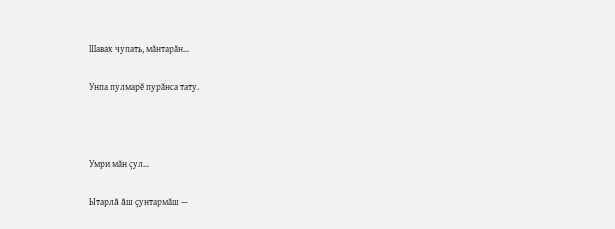Шавах чупать, мăнтарăн...

Унпа пулмарĕ пурăнса тату.



Умри мăн çул...

Ытарлă ăш çунтармăш —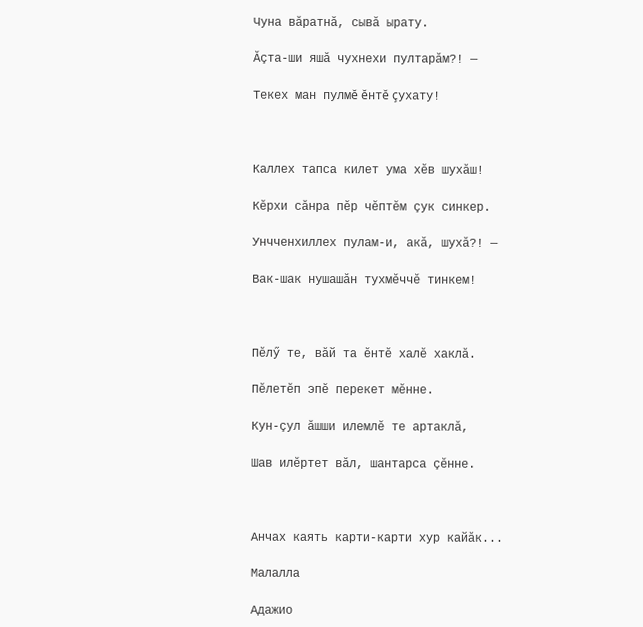Чуна вăратнă, сывă ырату.

Ăçта-ши яшă чухнехи пултарăм?! —

Текех ман пулмĕ ĕнтĕ çухату!



Каллех тапса килет ума хĕв шухăш!

Кĕрхи сăнра пĕр чĕптĕм çук синкер.

Унчченхиллех пулам-и, акă, шухă?! —

Вак-шак нушашăн тухмĕччĕ тинкем!



Пĕлӳ те, вăй та ĕнтĕ халĕ хаклă.

Пĕлетĕп эпĕ перекет мĕнне.

Кун-çул ăшши илемлĕ те артаклă,

Шав илĕртет вăл, шантарса çĕнне.



Анчах каять карти-карти хур кайăк...

Малалла

Адажио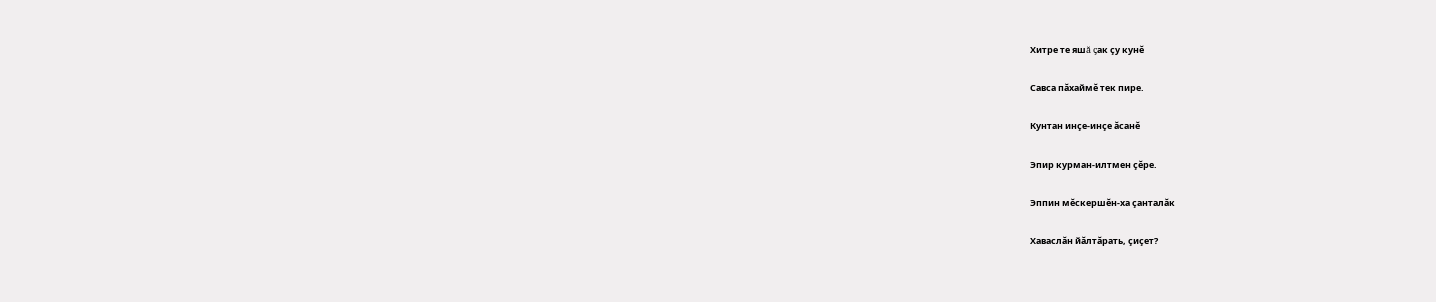Хитре те яшă çак çу кунĕ

Савса пăхаймĕ тек пире.

Кунтан инçе-инçе ăсанĕ

Эпир курман-илтмен çĕре.

Эппин мĕскершĕн-ха çанталăк

Хаваслăн йăлтăрать, çиçет?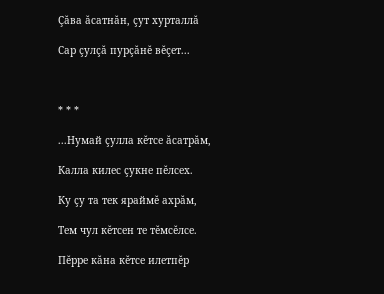Çăва ăсатнăн, çут хурталлă

Сар çулçă пурçăнĕ вĕçет...



* * *

...Нумай çулла кĕтсе ăсатрăм,

Калла килес çукне пĕлсех.

Ку çу та тек яраймĕ ахрăм,

Тем чул кĕтсен те тĕмсĕлсе.

Пĕрре кăна кĕтсе илетпĕр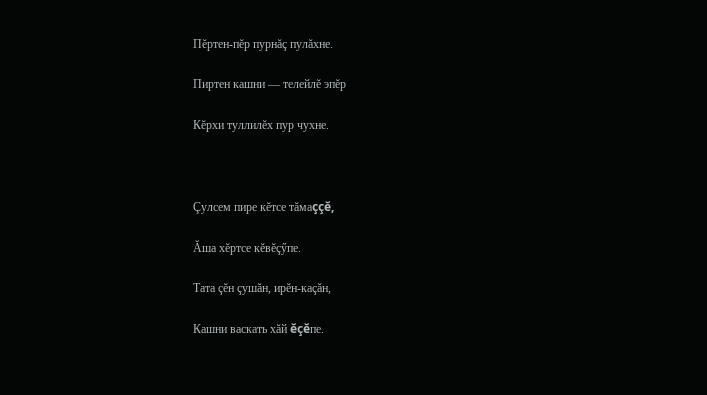Пĕртен-пĕр пурнăç пулăхне.

Пиртен кашни — телейлĕ эпĕр

Кĕрхи туллилĕх пур чухне.



Çулсем пире кĕтсе тăмаççĕ,

Ăша хĕртсе кĕвĕçӳпе.

Тата çĕн çушăн, ирĕн-каçăн,

Кашни васкать хăй ĕçĕпе.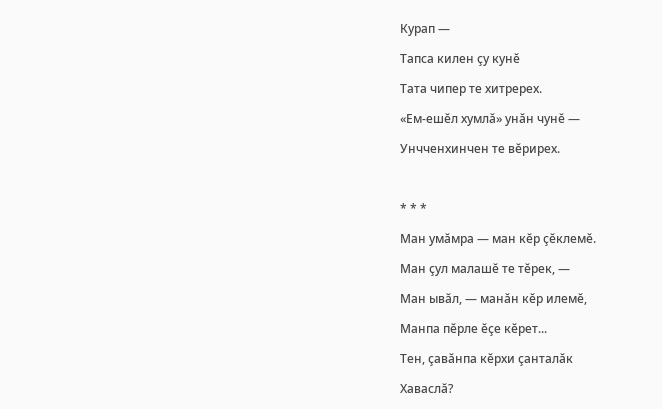Курап —

Тапса килен çу кунĕ

Тата чипер те хитререх.

«Ем-ешĕл хумлă» унăн чунĕ —

Унчченхинчен те вĕрирех.



* * *

Ман умăмра — ман кĕр çĕклемĕ.

Ман çул малашĕ те тĕрек, —

Ман ывăл, — манăн кĕр илемĕ,

Манпа пĕрле ĕçе кĕрет...

Тен, çавăнпа кĕрхи çанталăк

Хаваслă?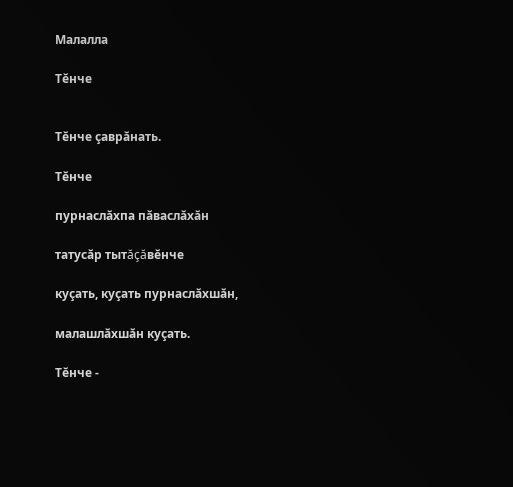Малалла

Тĕнче


Тĕнче çаврăнать.

Тĕнче

пурнаслăхпа пăваслăхăн

татусăр тытăçăвĕнче

куçать, куçать пурнаслăхшăн,

малашлăхшăн куçать.

Тĕнче -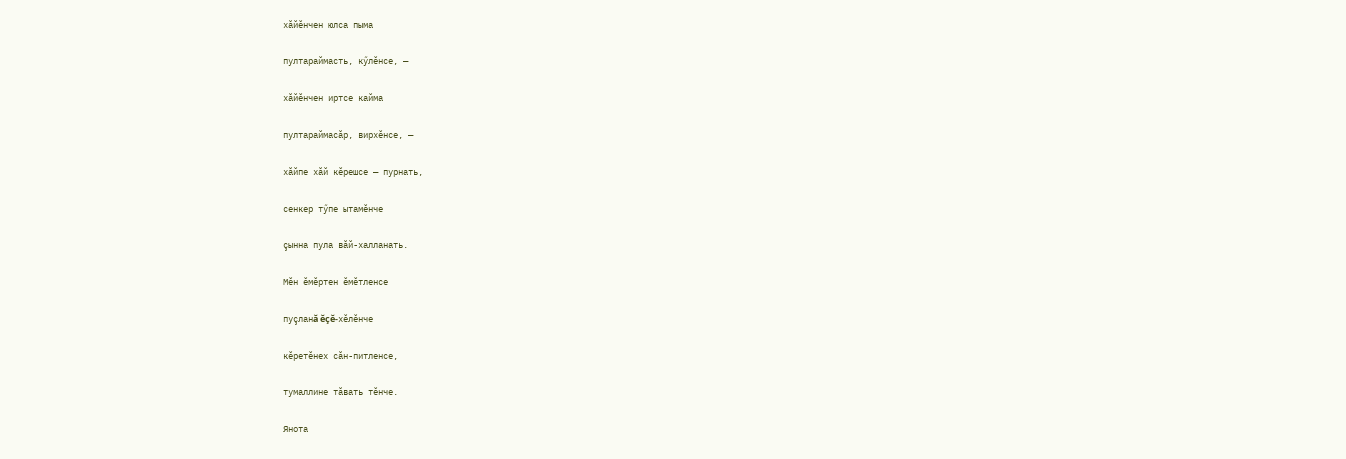хăйĕнчен юлса пыма

пултараймасть, кӳлĕнсе, —

хăйĕнчен иртсе кайма

пултараймасăр, вирхĕнсе, —

хăйпе хăй кĕрешсе — пурнать,

сенкер тӳпе ытамĕнче

çынна пула вăй-халланать.

Мĕн ĕмĕртен ĕмĕтленсе

пуçланă ĕçĕ-хĕлĕнче

кĕретĕнех сăн-питленсе,

тумаллине тăвать тĕнче.

Янота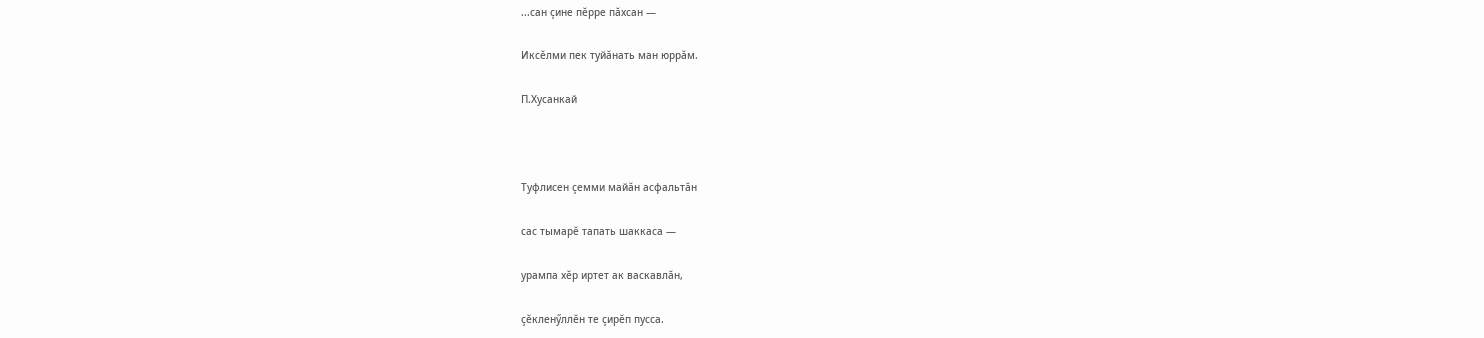...сан çине пĕрре пăхсан —

Иксĕлми пек туйăнать ман юррăм.

П.Хусанкай



Туфлисен çемми майăн асфальтăн

сас тымарĕ тапать шаккаса —

урампа хĕр иртет ак васкавлăн,

çĕкленӳллĕн те çирĕп пусса.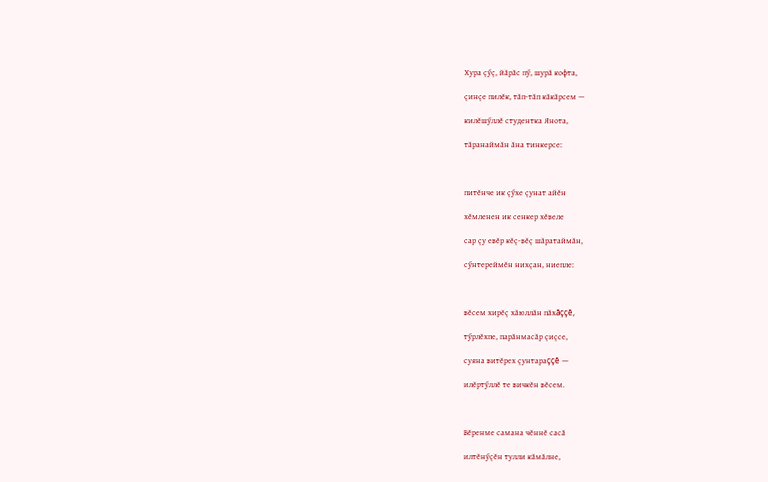Хура çӳç, йăрăс пӳ, шурă кофта,

çинçе пилĕк, тăп-тăп кăкăрсем —

килĕшӳллĕ студентка Янота,

тăранаймăн ăна тинкерсе:



питĕнче ик çӳхе çунат айĕн

хĕмленен ик сенкер хĕвеле

сар çу евĕр кĕç-вĕç шăратаймăн,

сӳнтереймĕн нихçан, ниепле:



вĕсем хирĕç хăюллăн пăхăççĕ,

тӳрлĕхпе, парăнмасăр çиçсе,

суяна витĕрех çунтараççĕ —

илĕртӳллĕ те вичкĕн вĕсем.



Вĕренме самана чĕннĕ сасă

илтĕнӳçĕн тулли кăмăлне,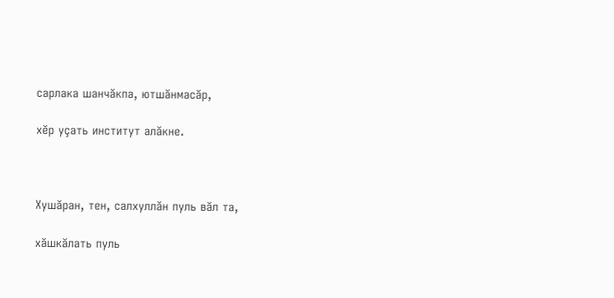сарлака шанчăкпа, ютшăнмасăр,

хĕр уçать институт алăкне.



Хушăран, тен, салхуллăн пуль вăл та,

хăшкăлать пуль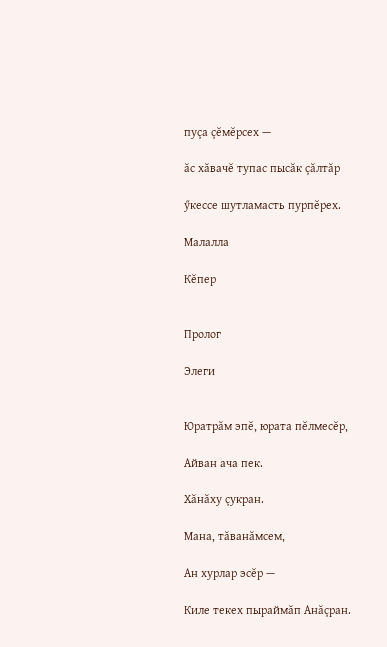пуçа çĕмĕрсех —

ăс хăвачĕ тупас пысăк çăлтăр

ӳкессе шутламасть пурпĕрех.

Малалла

Кĕпер


Пролог

Элеги


Юратрăм эпĕ, юрата пĕлмесĕр,

Айван ача пек.

Хăнăху çукран.

Мана, тăванăмсем,

Ан хурлар эсĕр —

Киле текех пыраймăп Анăçран.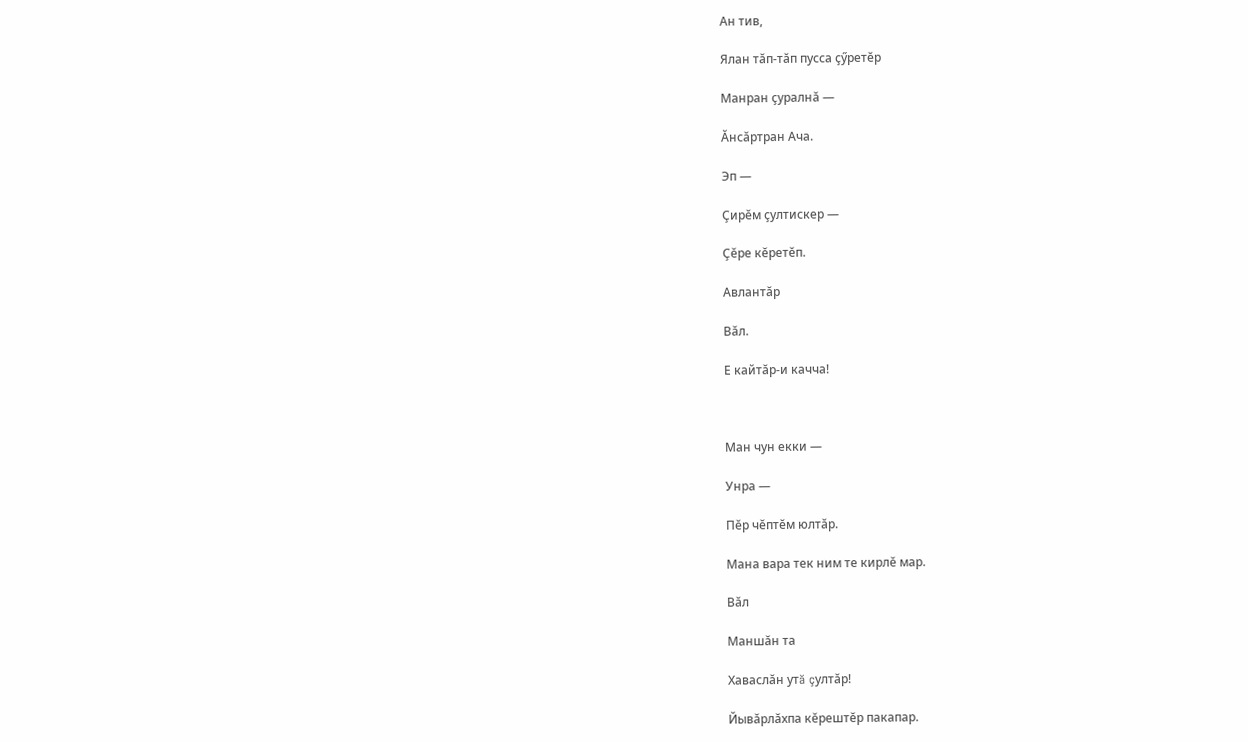Ан тив,

Ялан тăп-тăп пусса çӳретĕр

Манран çуралнă —

Ăнсăртран Ача.

Эп —

Çирĕм çултискер —

Çĕре кĕретĕп.

Авлантăр

Вăл.

Е кайтăр-и качча!



Ман чун екки —

Унра —

Пĕр чĕптĕм юлтăр.

Мана вара тек ним те кирлĕ мар.

Вăл

Маншăн та

Хаваслăн утă çултăр!

Йывăрлăхпа кĕрештĕр пакапар.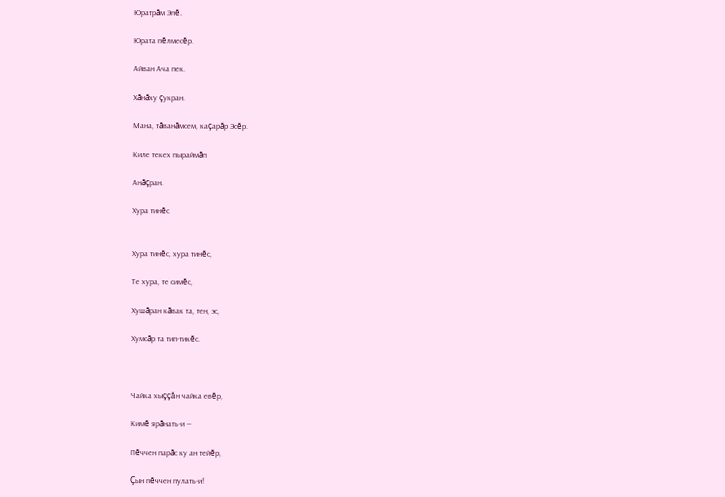Юратрăм Эпĕ.

Юрата пĕлмесĕр.

Айван Ача пек.

Хăнăху çукран.

Мана, тăванăмсем, каçарăр Эсĕр.

Киле текех пыраймăп

Анăçран.

Хура тинĕс


Хура тинĕс, хура тинĕс,

Те хура, те симĕс,

Хушăран кăвак та, тен, эс,

Хумсăр та тип-тикĕс.



Чайка хыççăн чайка евĕр,

Кимĕ ярăнать-и —

Пĕччен парăс ку ан тейĕр,

Çын пĕччен пулать-и!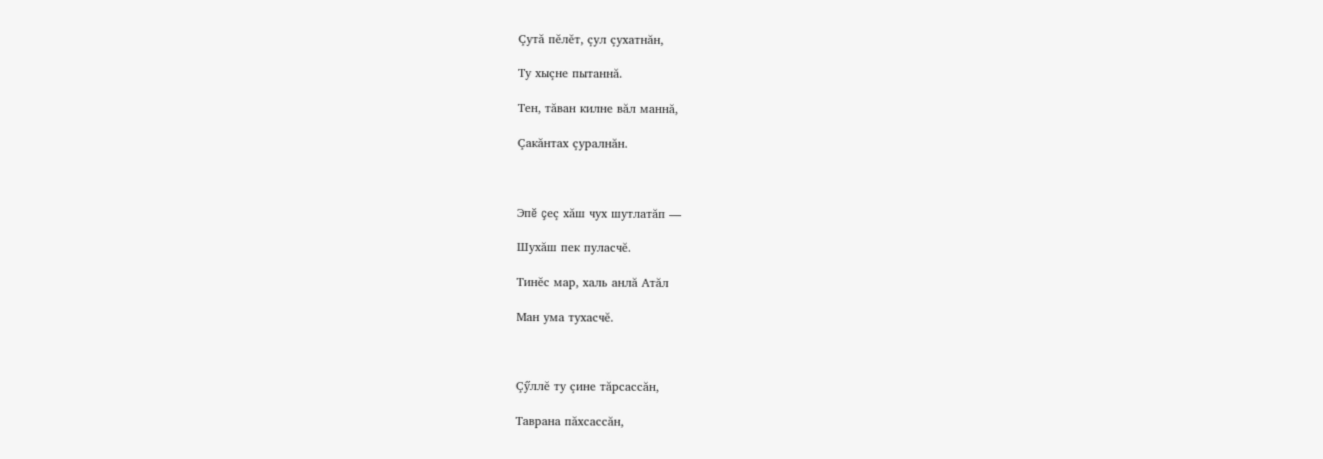Çутă пĕлĕт, çул çухатнăн,

Ту хыçне пытаннă.

Тен, тăван килне вăл маннă,

Çакăнтах çуралнăн.



Эпĕ çеç хăш чух шутлатăп —

Шухăш пек пуласчĕ.

Тинĕс мар, халь анлă Атăл

Ман ума тухасчĕ.



Çӳллĕ ту çине тăрсассăн,

Таврана пăхсассăн,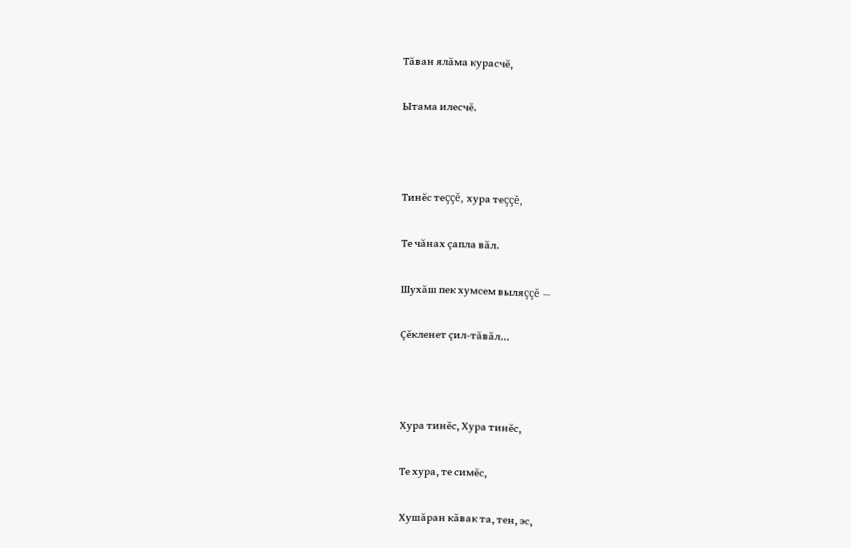Тăван ялăма курасчĕ,

Ытама илесчĕ.



Тинĕс теççĕ, хура теççĕ,

Те чăнах çапла вăл.

Шухăш пек хумсем выляççĕ —

Çĕкленет çил-тăвăл...



Хура тинĕс, Хура тинĕс,

Те хура, те симĕс,

Хушăран кăвак та, тен, эс,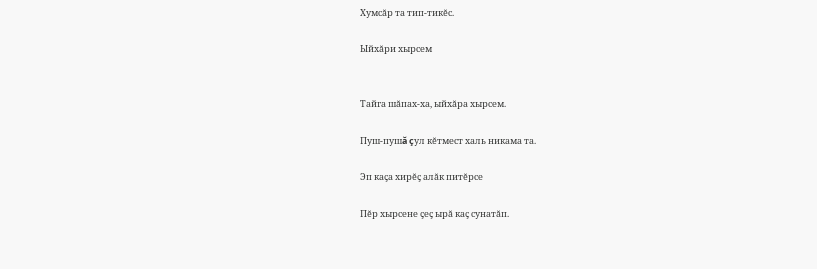Хумсăр та тип-тикĕс.

Ыйхăри хырсем


Тайга шăпах-ха, ыйхăра хырсем.

Пуш-пушă çул кĕтмест халь никама та.

Эп каçа хирĕç алăк питĕрсе

Пĕр хырсене çеç ырă каç сунатăп.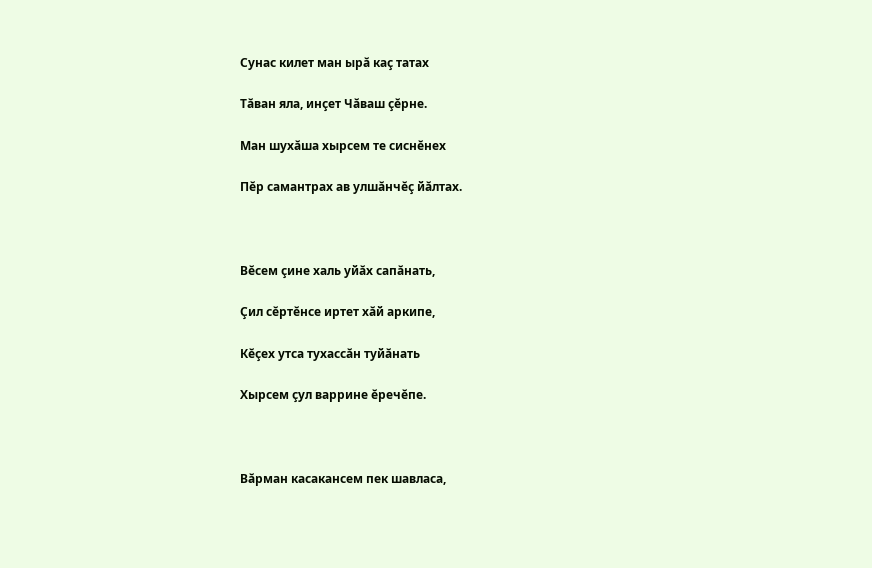Сунас килет ман ырă каç татах

Тăван яла, инçет Чăваш çĕрне.

Ман шухăша хырсем те сиснĕнех

Пĕр самантрах ав улшăнчĕç йăлтах.



Вĕсем çине халь уйăх сапăнать,

Çил сĕртĕнсе иртет хăй аркипе,

Кĕçех утса тухассăн туйăнать

Хырсем çул варрине ĕречĕпе.



Вăрман касакансем пек шавласа,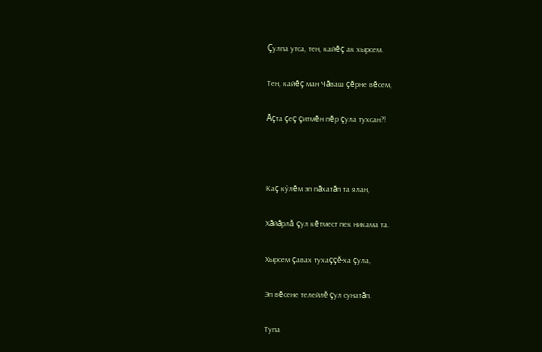Çулпа утса, тен, кайĕç ак хырсем.

Тен, кайĕç ман Чăваш çĕрне вĕсем,

Ăçта çеç çитмĕн пĕр çула тухсан?!



Каç кӳлĕм эп пăхатăп та ялан,

Хăйăрлă çул кĕтмест пек никама та.

Хырсем çавах тухаççĕ-ха çула,

Эп вĕсене телейлĕ çул сунатăп.

Тупа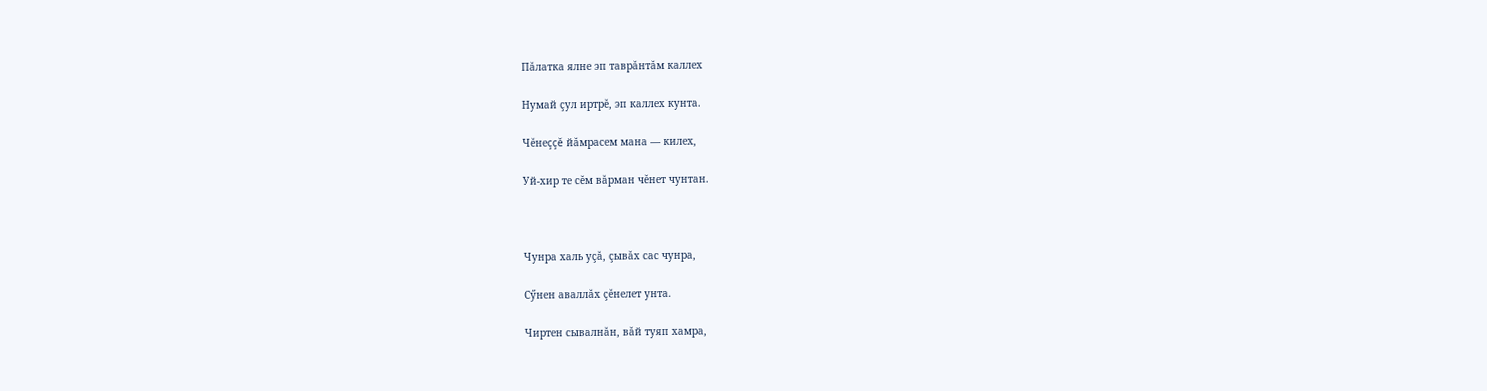Пăлатка ялне эп таврăнтăм каллех

Нумай çул иртрĕ, эп каллех кунта.

Чĕнеççĕ йăмрасем мана — килех,

Уй-хир те сĕм вăрман чĕнет чунтан.



Чунра халь уçă, çывăх сас чунра,

Сӳнен аваллăх çĕнелет унта.

Чиртен сывалнăн, вăй туяп хамра,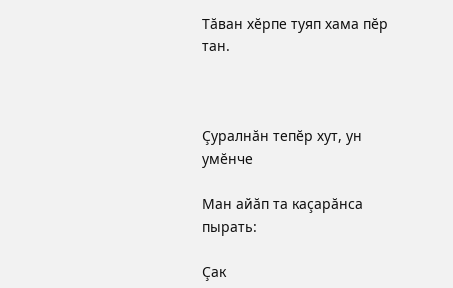Тăван хĕрпе туяп хама пĕр тан.



Çуралнăн тепĕр хут, ун умĕнче

Ман айăп та каçарăнса пырать:

Çак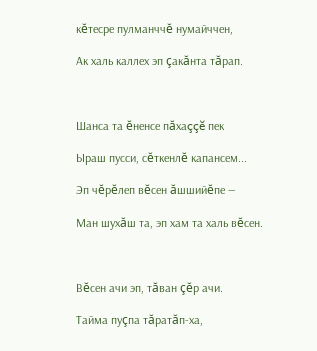кĕтесре пулманччĕ нумайччен,

Ак халь каллех эп çакăнта тăрап.



Шанса та ĕненсе пăхаççĕ пек

Ыраш пусси, сĕткенлĕ капансем...

Эп чĕрĕлеп вĕсен ăшшийĕпе —

Ман шухăш та, эп хам та халь вĕсен.



Вĕсен ачи эп, тăван çĕр ачи.

Тайма пуçпа тăратăп-ха,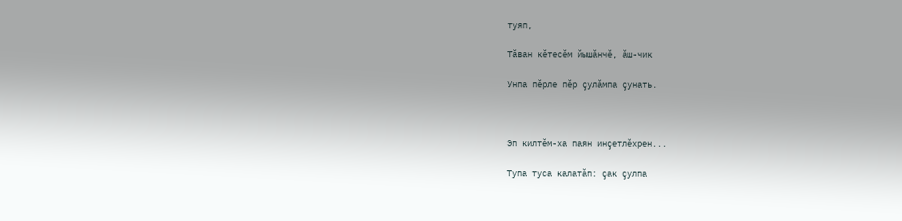туяп,

Тăван кĕтесĕм йышăнчĕ, ăш-чик

Унпа пĕрле пĕр çулăмпа çунать.



Эп килтĕм-ха паян инçетлĕхрен...

Тупа туса калатăп: çак çулпа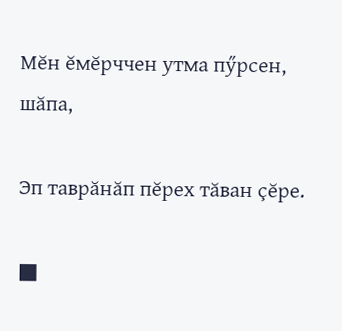Мĕн ĕмĕрччен утма пӳрсен, шăпа,

Эп таврăнăп пĕрех тăван çĕре.

■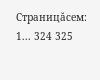Страницăсем: 1... 324 325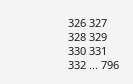326 327 328 329 330 331 332 ... 796